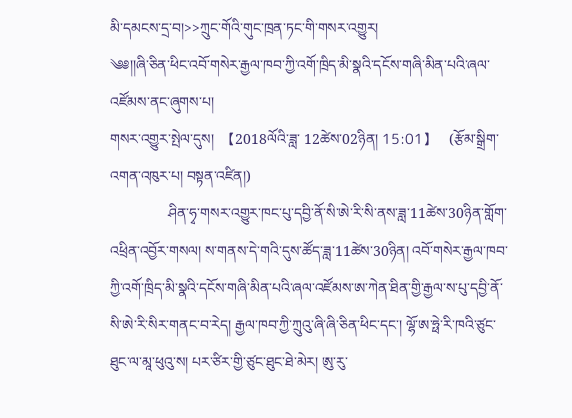མི་དམངས་དྲ་བ།>>ཀྲུང་གོའི་གུང་ཁྲན་ཏང་གི་གསར་འགྱུར།
༄༅།།ཞི་ཅིན་ཕིང་འབོ་གསེར་རྒྱལ་ཁབ་ཀྱི་འགོ་ཁྲིད་མི་སྣའི་དངོས་གཞི་མིན་པའི་ཞལ་འཛོམས་ནང་ཞུགས་པ།
གསར་འགྱུར་སྤེལ་དུས།  【2018ལོའི་ཟླ་ 12ཚེས་02ཉིན། 15:01】   (རྩོམ་སྒྲིག་འགན་འཁུར་པ། བསྟན་འཛིན།)
                ཤིན་ཧྭ་གསར་འགྱུར་ཁང་པུ་དབྱི་ནོ་སི་ཨེ་རི་སི་ནས་ཟླ་11ཚེས་30ཉིན་གློག་འཕྲིན་འབྱོར་གསལ། ས་གནས་དེ་གའི་དུས་ཚོད་ཟླ་11ཚེས་30ཉིན། འབོ་གསེར་རྒྱལ་ཁབ་ཀྱི་འགོ་ཁྲིད་མི་སྣའི་དངོས་གཞི་མིན་པའི་ཞལ་འཛོམས་ཨ་ཀེན་ཐིན་གྱི་རྒྱལ་ས་པུ་དབྱི་ནོ་སི་ཨེ་རི་སིར་གནང་བ་རེད། རྒྱལ་ཁབ་ཀྱི་ཀྲུའུ་ཞི་ཞི་ཅིན་ཕིང་དང་། ལྷོ་ཨ་ཧྥེ་རི་ཁའི་ཙུང་ཐུང་ལ་མཱ་ཕུའུ་ས། པར་ཙིར་གྱི་ཙུང་ཐུང་ཐེ་མེར། ཨུ་རུ་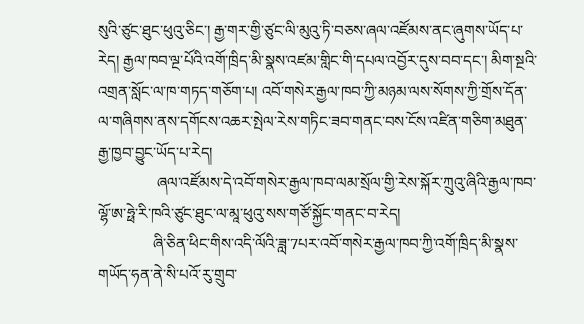སུའི་ཙུང་ཐུང་ཕུའུ་ཅིང་། རྒྱ་གར་གྱི་ཙུང་ལི་མུའུ་ཏི་བཅས་ཞལ་འཛོམས་ནང་ཞུགས་ཡོད་པ་རེད། རྒྱལ་ཁབ་ལྔ་པོའི་འགོ་ཁྲིད་མི་སྣས་འཛམ་གླིང་གི་དཔལ་འབྱོར་དུས་བབ་དང་། མིག་སྔའི་འགྲན་སློང་ལ་ཁ་གཏད་གཅོག་པ། འབོ་གསེར་རྒྱལ་ཁབ་ཀྱི་མཉམ་ལས་སོགས་ཀྱི་གྲོས་དོན་ལ་གཞིགས་ནས་དགོངས་འཆར་སྤེལ་རེས་གཏིང་ཟབ་གནང་བས་ངོས་འཛིན་གཅིག་མཐུན་རྒྱ་ཁྱབ་བྱུང་ཡོད་པ་རེད།
               ཞལ་འཛོམས་དེ་འབོ་གསེར་རྒྱལ་ཁབ་ལམ་སྲོལ་གྱི་རེས་སྐོར་ཀྲུའུ་ཞིའི་རྒྱལ་ཁབ་ལྷོ་ཨ་ཧྥེ་རི་ཁའི་ཙུང་ཐུང་ལ་མཱ་ཕུའུ་སས་གཙོ་སྐྱོང་གནང་བ་རེད།
              ཞི་ཅིན་ཕིང་གིས་འདི་ལོའི་ཟླ་7པར་འབོ་གསེར་རྒྱལ་ཁབ་ཀྱི་འགོ་ཁྲིད་མི་སྣས་གཡོད་ཧན་ནེ་སི་པའོ་རུ་གྲུབ་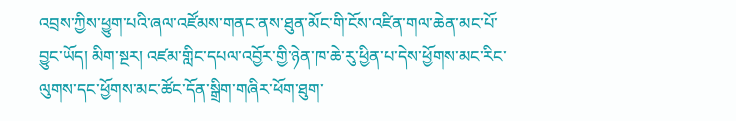འབྲས་ཀྱིས་ཕྱུག་པའི་ཞལ་འཛོམས་གནང་ནས་ཐུན་མོང་གི་ངོས་འཛིན་གལ་ཆེན་མང་པོ་བྱུང་ཡོད། མིག་སྔར། འཛམ་གླིང་དཔལ་འབྱོར་གྱི་ཉེན་ཁ་ཆེ་རུ་ཕྱིན་པ་དེས་ཕྱོགས་མང་རིང་ལུགས་དང་ཕྱོགས་མང་ཚོང་དོན་སྒྲིག་གཞིར་ཕོག་ཐུག་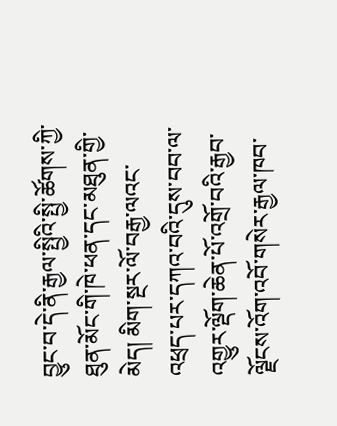བྱུང་བ་དེ་ནི་རྒྱལ་སྤྱིའི་སྤྱི་ཚོགས་ཀྱི་ཐུན་མོང་གི་ཁེ་ཕན་དང་མཐུན་གྱི་མེད། མིག་སྔར་ལོ་བརྒྱ་ལའང་འཕྲད་པར་དཀའ་བའི་དུས་བབ་ལ་འགྱུར་ལྡོག་ཆེན་པོ་འགྲོ་བའི་རྒྱབ་ལྗོངས་འོག་འབོ་གསེར་རྒྱལ་ཁབ་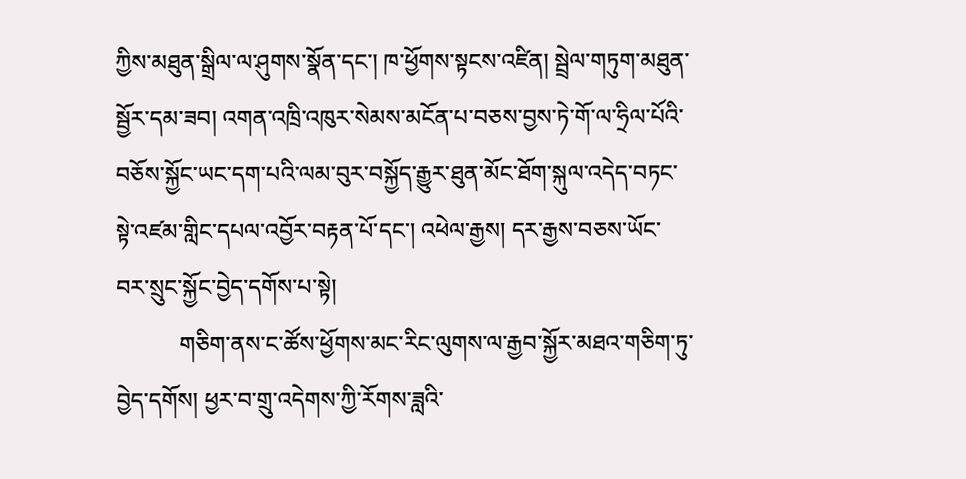ཀྱིས་མཐུན་སྒྲིལ་ལ་ཤུགས་སྣོན་དང་། ཁ་ཕྱོགས་སྟངས་འཛིན། སྦྲེལ་གཏུག་མཐུན་སྦྱོར་དམ་ཟབ། འགན་འཁྲི་འཁུར་སེམས་མངོན་པ་བཅས་བྱས་ཏེ་གོ་ལ་ཧྲིལ་པོའི་བཅོས་སྐྱོང་ཡང་དག་པའི་ལམ་བུར་བསྐྱོད་རྒྱུར་ཐུན་མོང་ཐོག་སྐུལ་འདེད་བཏང་སྟེ་འཛམ་གླིང་དཔལ་འབྱོར་བརྟན་པོ་དང་། འཕེལ་རྒྱས། དར་རྒྱས་བཅས་ཡོང་བར་སྲུང་སྐྱོང་བྱེད་དགོས་པ་སྟེ།
           གཅིག་ནས་ང་ཚོས་ཕྱོགས་མང་རིང་ལུགས་ལ་རྒྱབ་སྐྱོར་མཐའ་གཅིག་ཏུ་བྱེད་དགོས། ཕྱར་བ་གྲུ་འདེགས་ཀྱི་རོགས་ཟླའི་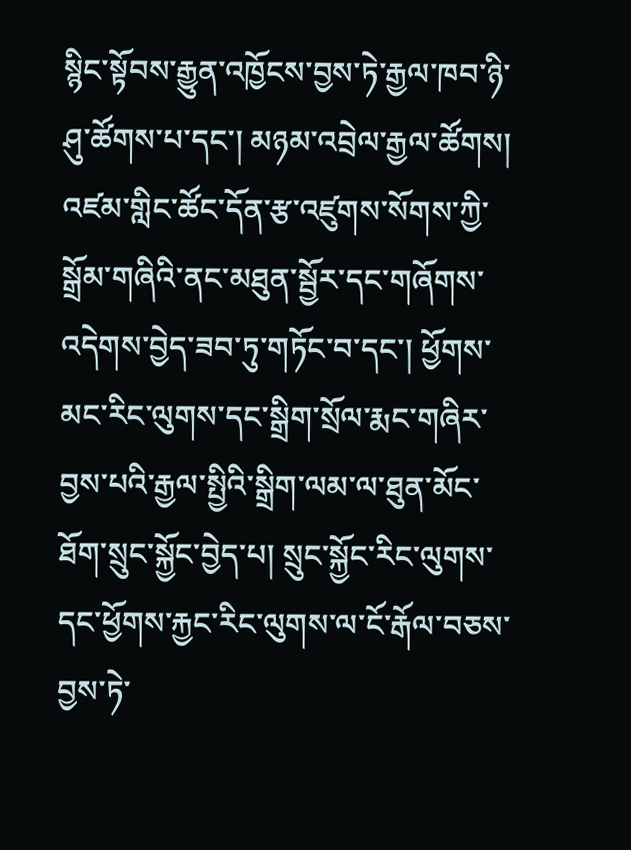སྙིང་སྟོབས་རྒྱུན་འཁྱོངས་བྱས་ཏེ་རྒྱལ་ཁབ་ཉི་ཤུ་ཚོགས་པ་དང་། མཉམ་འབྲེལ་རྒྱལ་ཚོགས། འཛམ་གླིང་ཚོང་དོན་རྩ་འཛུགས་སོགས་ཀྱི་སྒྲོམ་གཞིའི་ནང་མཐུན་སྦྱོར་དང་གཞོགས་འདེགས་བྱེད་ཟབ་ཏུ་གཏོང་བ་དང་། ཕྱོགས་མང་རིང་ལུགས་དང་སྒྲིག་སྲོལ་རྨང་གཞིར་བྱས་པའི་རྒྱལ་སྤྱིའི་སྒྲིག་ལམ་ལ་ཐུན་མོང་ཐོག་སྲུང་སྐྱོང་བྱེད་པ། སྲུང་སྐྱོང་རིང་ལུགས་དང་ཕྱོགས་རྐྱང་རིང་ལུགས་ལ་ངོ་རྒོལ་བཅས་བྱས་ཏེ་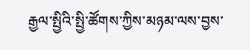རྒྱལ་སྤྱིའི་སྤྱི་ཚོགས་ཀྱིས་མཉམ་ལས་བྱས་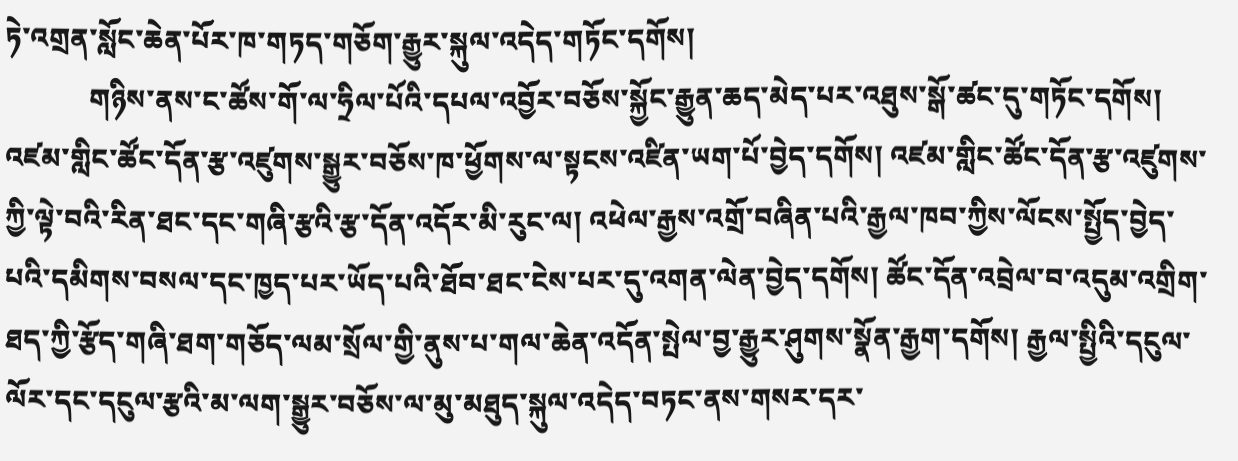ཏེ་འགྲན་སློང་ཆེན་པོར་ཁ་གཏད་གཅོག་རྒྱུར་སྐུལ་འདེད་གཏོང་དགོས།
            གཉིས་ནས་ང་ཚོས་གོ་ལ་ཧྲིལ་པོའི་དཔལ་འབྱོར་བཅོས་སྐྱོང་རྒྱུན་ཆད་མེད་པར་འཐུས་སྒོ་ཚང་དུ་གཏོང་དགོས། འཛམ་གླིང་ཚོང་དོན་རྩ་འཛུགས་སྒྱུར་བཅོས་ཁ་ཕྱོགས་ལ་སྟངས་འཛིན་ཡག་པོ་བྱེད་དགོས། འཛམ་གླིང་ཚོང་དོན་རྩ་འཛུགས་ཀྱི་ལྟེ་བའི་རིན་ཐང་དང་གཞི་རྩའི་རྩ་དོན་འདོར་མི་རུང་ལ། འཕེལ་རྒྱས་འགྲོ་བཞིན་པའི་རྒྱལ་ཁབ་ཀྱིས་ལོངས་སྤྱོད་བྱེད་པའི་དམིགས་བསལ་དང་ཁྱད་པར་ཡོད་པའི་ཐོབ་ཐང་ངེས་པར་དུ་འགན་ལེན་བྱེད་དགོས། ཚོང་དོན་འབྲེལ་བ་འདུམ་འགྲིག་ཐད་ཀྱི་རྩོད་གཞི་ཐག་གཅོད་ལམ་སྲོལ་གྱི་ནུས་པ་གལ་ཆེན་འདོན་སྤེལ་བྱ་རྒྱུར་ཤུགས་སྣོན་རྒྱག་དགོས། རྒྱལ་སྤྱིའི་དངུལ་ལོར་དང་དངུལ་རྩའི་མ་ལག་སྒྱུར་བཅོས་ལ་མུ་མཐུད་སྐུལ་འདེད་བཏང་ནས་གསར་དར་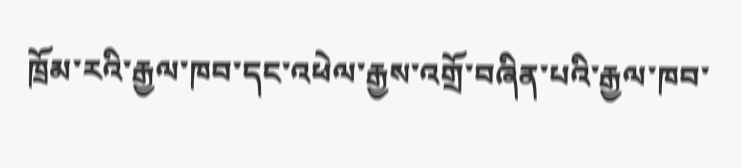ཁྲོམ་རའི་རྒྱལ་ཁབ་དང་འཕེལ་རྒྱས་འགྲོ་བཞིན་པའི་རྒྱལ་ཁབ་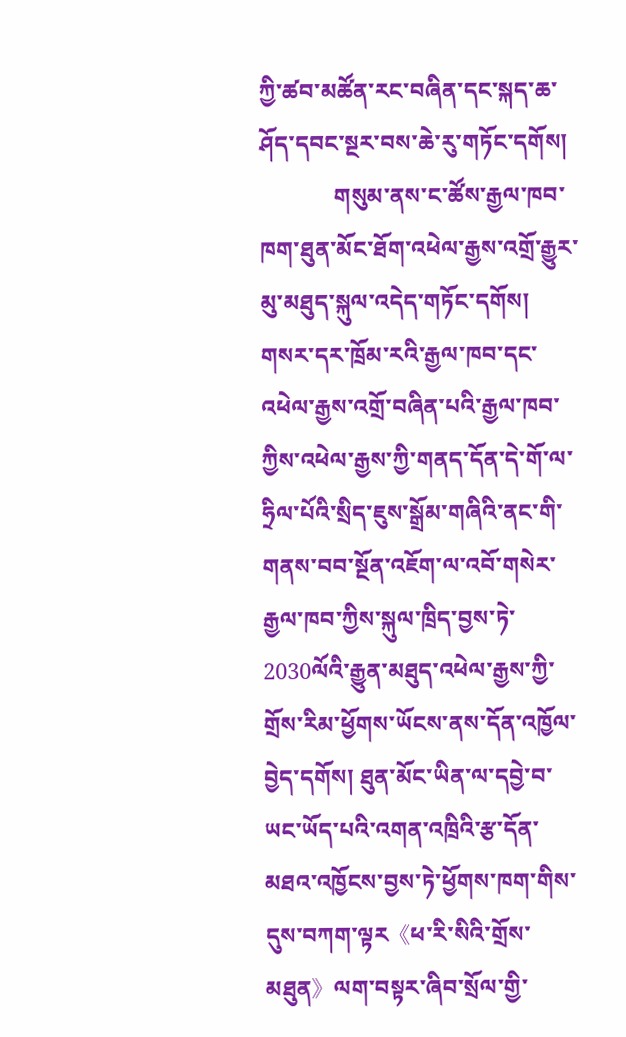ཀྱི་ཚབ་མཚོན་རང་བཞིན་དང་སྐད་ཆ་ཤོད་དབང་སྔར་བས་ཆེ་རུ་གཏོང་དགོས།
             གསུམ་ནས་ང་ཚོས་རྒྱལ་ཁབ་ཁག་ཐུན་མོང་ཐོག་འཕེལ་རྒྱས་འགྲོ་རྒྱུར་མུ་མཐུད་སྐུལ་འདེད་གཏོང་དགོས། གསར་དར་ཁྲོམ་རའི་རྒྱལ་ཁབ་དང་འཕེལ་རྒྱས་འགྲོ་བཞིན་པའི་རྒྱལ་ཁབ་ཀྱིས་འཕེལ་རྒྱས་ཀྱི་གནད་དོན་དེ་གོ་ལ་ཧྲིལ་པོའི་སྲིད་ཇུས་སྒྲོམ་གཞིའི་ནང་གི་གནས་བབ་སྔོན་འཇོག་ལ་འབོ་གསེར་རྒྱལ་ཁབ་ཀྱིས་སྐུལ་ཁྲིད་བྱས་ཏེ་2030ལོའི་རྒྱུན་མཐུད་འཕེལ་རྒྱས་ཀྱི་གྲོས་རིམ་ཕྱོགས་ཡོངས་ནས་དོན་འཁྱོལ་བྱེད་དགོས། ཐུན་མོང་ཡིན་ལ་དབྱེ་བ་ཡང་ཡོད་པའི་འགན་འཁྲིའི་རྩ་དོན་མཐའ་འཁྱོངས་བྱས་ཏེ་ཕྱོགས་ཁག་གིས་དུས་བཀག་ལྟར《ཕ་རི་སིའི་གྲོས་མཐུན》ལག་བསྟར་ཞིབ་སྲོལ་གྱི་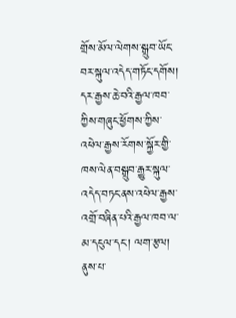གྲོས་མོལ་ལེགས་སྒྲུབ་ཡོང་བར་སྐུལ་འདེད་གཏོང་དགོས། དར་རྒྱས་ཆེ་བའི་རྒྱལ་ཁབ་ཀྱིས་གཞུང་ཕྱོགས་ཀྱིས་འཕེལ་རྒྱས་རོགས་སྐྱོར་གྱི་ཁས་ལེན་བསྒྲུབ་རྒྱུར་སྐུལ་འདེད་བཏང་ནས་འཕེལ་རྒྱས་འགྲོ་བཞིན་པའི་རྒྱལ་ཁབ་ལ་མ་དངུལ་དང་། ལག་རྩལ། ནུས་པ་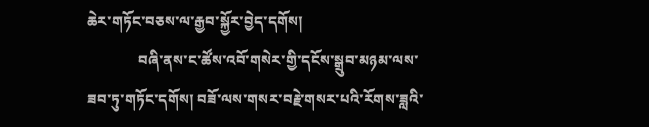ཆེར་གཏོང་བཅས་ལ་རྒྱབ་སྐྱོར་བྱེད་དགོས།
              བཞི་ནས་ང་ཚོས་འབོ་གསེར་གྱི་དངོས་སྒྲུབ་མཉམ་ལས་ཟབ་ཏུ་གཏོང་དགོས། བཟོ་ལས་གསར་བརྗེ་གསར་པའི་རོགས་ཟླའི་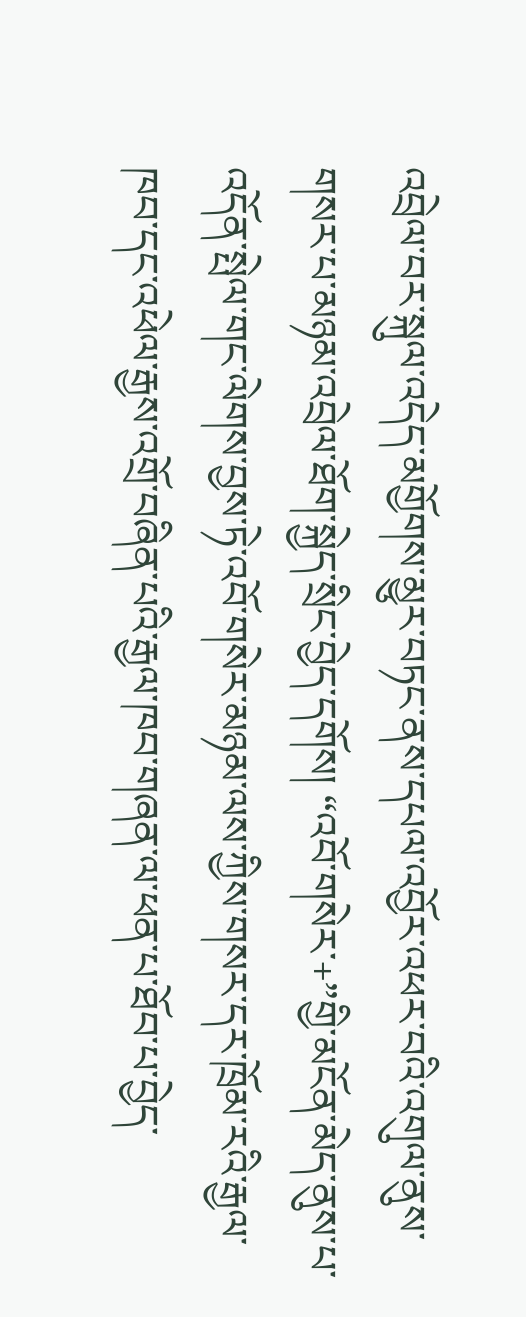འབྲེལ་བར་སྐུལ་འདེད་མགྱོགས་མྱུར་བཏང་ནས་དཔལ་འབྱོར་འཕར་བའི་འགུལ་ནུས་གསར་པ་མཉམ་འབྲེལ་ཐོག་སྐྱེད་སྲིང་བྱེད་དགོས། “འབོ་གསེར་+”གྱི་མངོན་མེད་ནུས་པ་འདོན་སྤེལ་གང་ལེགས་བྱས་ཏེ་འབོ་གསེར་མཉམ་ལས་ཀྱིས་གསར་དར་ཁྲོམ་རའི་རྒྱལ་ཁབ་དང་འཕེལ་རྒྱས་འགྲོ་བཞིན་པའི་རྒྱལ་ཁབ་གཞན་ལ་ཕན་པ་ཐོབ་པ་བྱེད་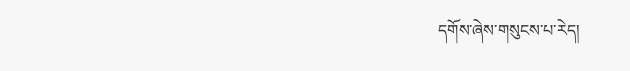དགོས་ཞེས་གསུངས་པ་རེད།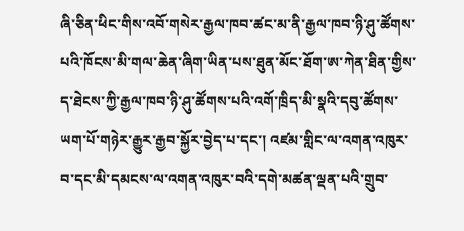ཞི་ཅིན་ཕིང་གིས་འབོ་གསེར་རྒྱལ་ཁབ་ཚང་མ་ནི་རྒྱལ་ཁབ་ཉི་ཤུ་ཚོགས་པའི་ཁོངས་མི་གལ་ཆེན་ཞིག་ཡིན་པས་ཐུན་མོང་ཐོག་ཨ་ཀེན་ཐིན་གྱིས་ད་ཐེངས་ཀྱི་རྒྱལ་ཁབ་ཉི་ཤུ་ཚོགས་པའི་འགོ་ཁྲིད་མི་སྣའི་དབུ་ཚོགས་ཡག་པོ་གཉེར་རྒྱུར་རྒྱབ་སྐྱོར་བྱེད་པ་དང་། འཛམ་གླིང་ལ་འགན་འཁུར་བ་དང་མི་དམངས་ལ་འགན་འཁུར་བའི་དགེ་མཚན་ལྡན་པའི་གྲུབ་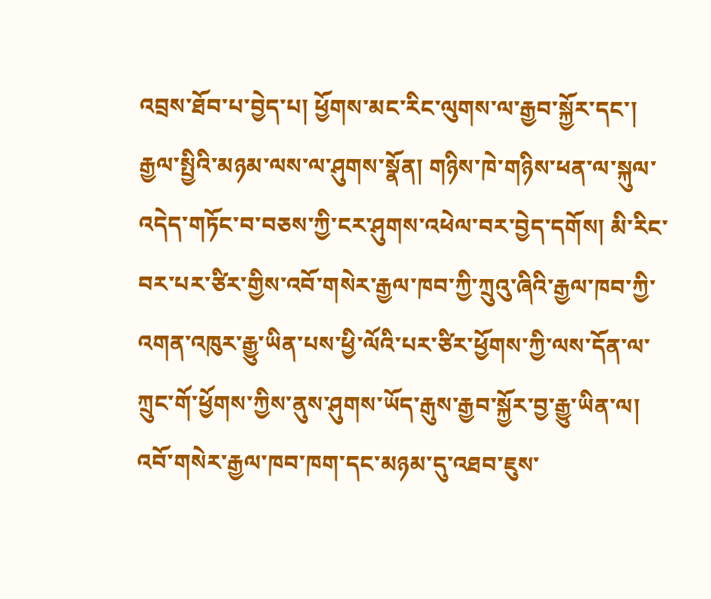འབྲས་ཐོབ་པ་བྱེད་པ། ཕྱོགས་མང་རིང་ལུགས་ལ་རྒྱབ་སྐྱོར་དང་། རྒྱལ་སྤྱིའི་མཉམ་ལས་ལ་ཤུགས་སྣོན། གཉིས་ཁེ་གཉིས་ཕན་ལ་སྐུལ་འདེད་གཏོང་བ་བཅས་ཀྱི་ངར་ཤུགས་འཕེལ་བར་བྱེད་དགོས། མི་རིང་བར་པར་ཙིར་གྱིས་འབོ་གསེར་རྒྱལ་ཁབ་ཀྱི་ཀྲུའུ་ཞིའི་རྒྱལ་ཁབ་ཀྱི་འགན་འཁུར་རྒྱུ་ཡིན་པས་ཕྱི་ལོའི་པར་ཙིར་ཕྱོགས་ཀྱི་ལས་དོན་ལ་ཀྲུང་གོ་ཕྱོགས་ཀྱིས་ནུས་ཤུགས་ཡོད་རྒུས་རྒྱབ་སྐྱོར་བྱ་རྒྱུ་ཡིན་ལ། འབོ་གསེར་རྒྱལ་ཁབ་ཁག་དང་མཉམ་དུ་འཐབ་ཇུས་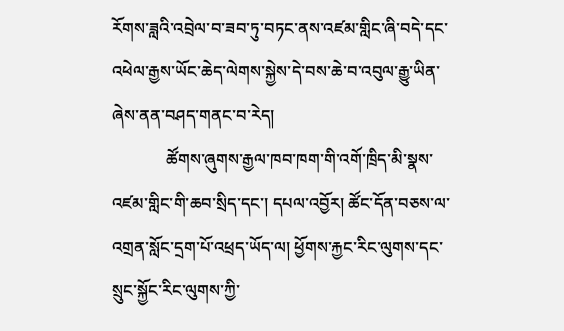རོགས་ཟླའི་འབྲེལ་བ་ཟབ་ཏུ་བཏང་ནས་འཛམ་གླིང་ཞི་བདེ་དང་འཕེལ་རྒྱས་ཡོང་ཆེད་ལེགས་སྐྱེས་དེ་བས་ཆེ་བ་འབུལ་རྒྱུ་ཡིན་ཞེས་ནན་བཤད་གནང་བ་རེད།
             ཚོགས་ཞུགས་རྒྱལ་ཁབ་ཁག་གི་འགོ་ཁྲིད་མི་སྣས་འཛམ་གླིང་གི་ཆབ་སྲིད་དང་། དཔལ་འབྱོར། ཚོང་དོན་བཅས་ལ་འགྲན་སློང་དྲག་པོ་འཕྲད་ཡོད་ལ། ཕྱོགས་རྐྱང་རིང་ལུགས་དང་སྲུང་སྐྱོང་རིང་ལུགས་ཀྱི་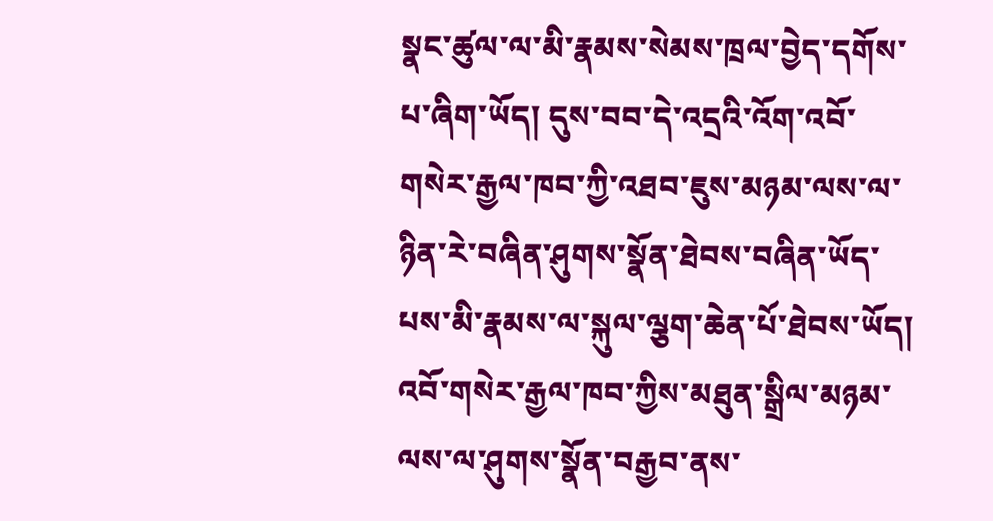སྣང་ཚུལ་ལ་མི་རྣམས་སེམས་ཁྲལ་བྱེད་དགོས་པ་ཞིག་ཡོད། དུས་བབ་དེ་འདྲའི་འོག་འབོ་གསེར་རྒྱལ་ཁབ་ཀྱི་འཐབ་ཇུས་མཉམ་ལས་ལ་ཉིན་རེ་བཞིན་ཤུགས་སྣོན་ཐེབས་བཞིན་ཡོད་པས་མི་རྣམས་ལ་སྐུལ་ལྕག་ཆེན་པོ་ཐེབས་ཡོད། འབོ་གསེར་རྒྱལ་ཁབ་ཀྱིས་མཐུན་སྒྲིལ་མཉམ་ལས་ལ་ཤུགས་སྣོན་བརྒྱབ་ནས་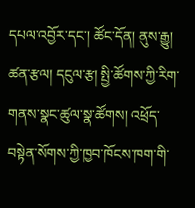དཔལ་འབྱོར་དང་། ཚོང་དོན། ནུས་རྒྱུ། ཚན་རྩལ། དངུལ་རྩ། སྤྱི་ཚོགས་ཀྱི་རིག་གནས་སྣང་ཚུལ་སྣ་ཚོགས། འཕྲོད་བསྟེན་སོགས་ཀྱི་ཁྱབ་ཁོངས་ཁག་གི་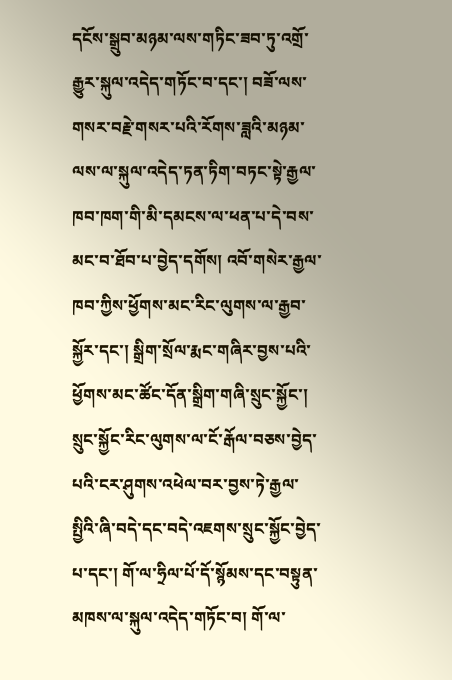དངོས་སྒྲུབ་མཉམ་ལས་གཏིང་ཟབ་ཏུ་འགྲོ་རྒྱུར་སྐུལ་འདེད་གཏོང་བ་དང་། བཟོ་ལས་གསར་བརྗེ་གསར་པའི་རོགས་ཟླའི་མཉམ་ལས་ལ་སྐུལ་འདེད་ཏན་ཏིག་བཏང་སྟེ་རྒྱལ་ཁབ་ཁག་གི་མི་དམངས་ལ་ཕན་པ་དེ་བས་མང་བ་ཐོབ་པ་བྱེད་དགོས། འབོ་གསེར་རྒྱལ་ཁབ་ཀྱིས་ཕྱོགས་མང་རིང་ལུགས་ལ་རྒྱབ་སྐྱོར་དང་། སྒྲིག་སྲོལ་རྨང་གཞིར་བྱས་པའི་ཕྱོགས་མང་ཚོང་དོན་སྒྲིག་གཞི་སྲུང་སྐྱོང་། སྲུང་སྐྱོང་རིང་ལུགས་ལ་ངོ་རྒོལ་བཅས་བྱེད་པའི་ངར་ཤུགས་འཕེལ་བར་བྱས་ཏེ་རྒྱལ་སྤྱིའི་ཞི་བདེ་དང་བདེ་འཇགས་སྲུང་སྐྱོང་བྱེད་པ་དང་། གོ་ལ་ཧྲིལ་པོ་དོ་སྙོམས་དང་བསྟུན་མཁས་ལ་སྐུལ་འདེད་གཏོང་བ། གོ་ལ་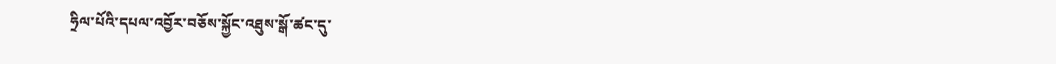ཧྲིལ་པོའི་དཔལ་འབྱོར་བཅོས་སྐྱོང་འཐུས་སྒོ་ཚང་དུ་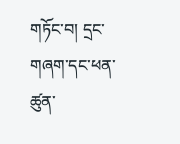གཏོང་བ། དྲང་གཞག་དང་ཕན་ཚུན་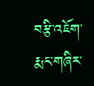བརྩི་འཇོག་རྨང་གཞིར་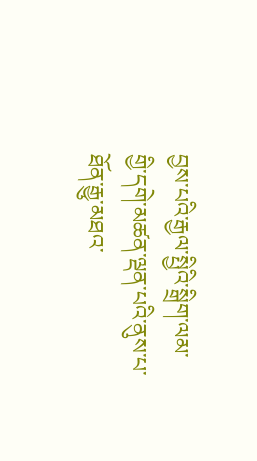བྱས་པའི་རྒྱལ་སྤྱིའི་སྒྲིག་ལམ་གྱི་དགེ་མཚན་ལྡན་པའི་ནུས་པ་ཐོན་རྒྱུ་མཐའ་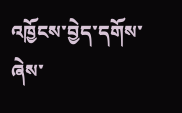འཁྱོངས་བྱེད་དགོས་ཞེས་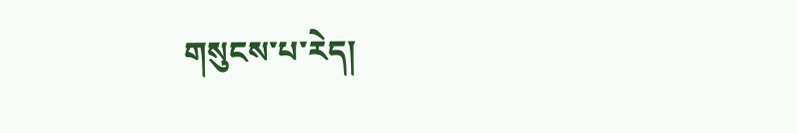གསུངས་པ་རེད།